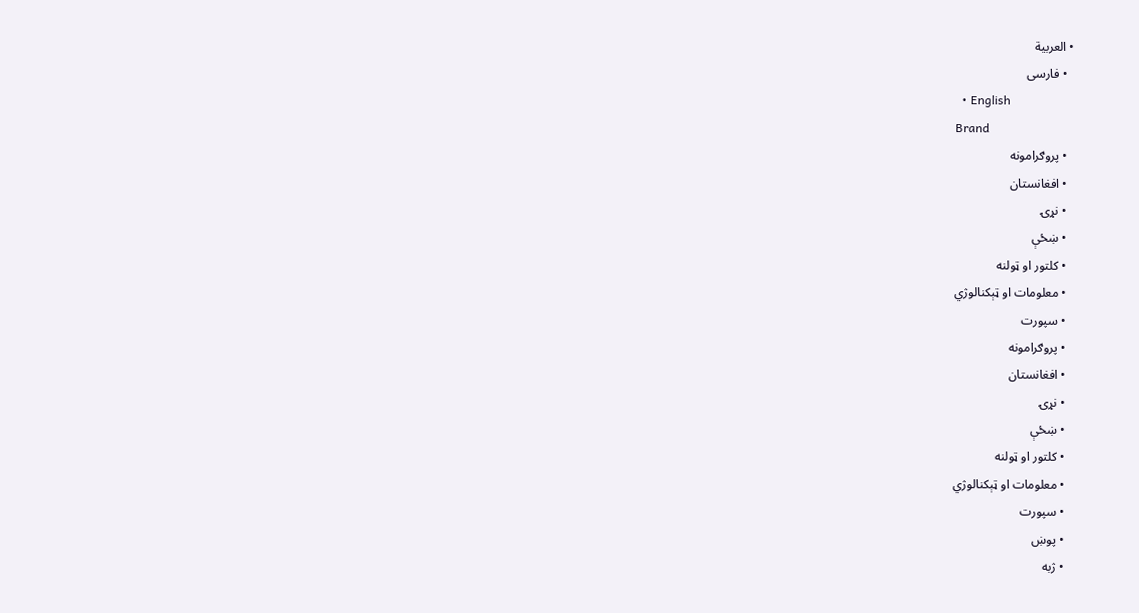• العربية
  • فارسی
  • English
Brand
  • پروګرامونه
  • افغانستان
  • نړۍ
  • ښځې
  • کلتور او ټولنه
  • معلومات او ټېکنالوژي
  • سپورت
  • پروګرامونه
  • افغانستان
  • نړۍ
  • ښځې
  • کلتور او ټولنه
  • معلومات او ټېکنالوژي
  • سپورت
  • پوښ
  • ژبه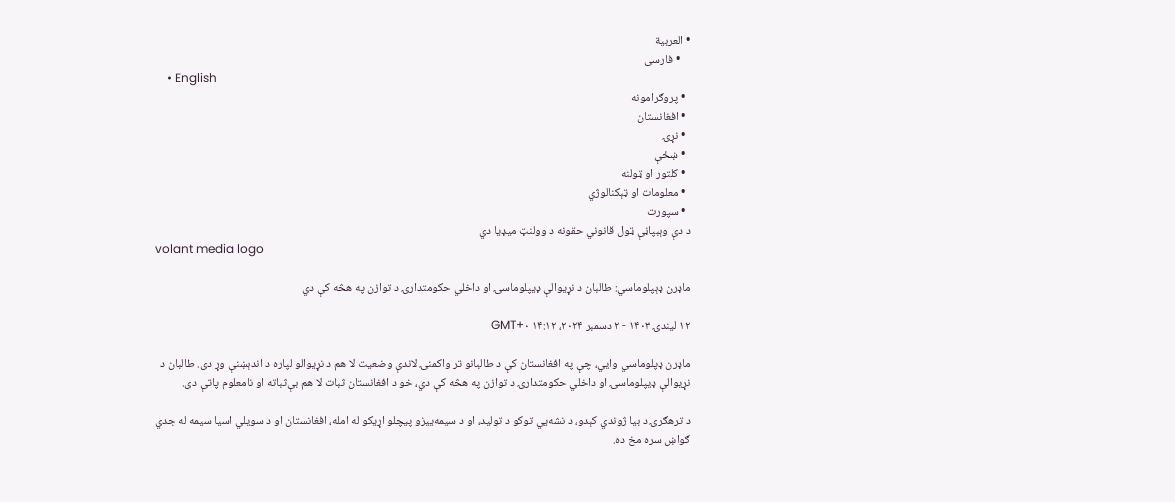• العربية
    • فارسی
    • English
  • پروګرامونه
  • افغانستان
  • نړۍ
  • ښځې
  • کلتور او ټولنه
  • معلومات او ټېکنالوژي
  • سپورت
د دې وېبپاڼې ټول قانوني حقونه د وولنټ میډیا دي
volant media logo

ماډرن ډېپلوماسي: طالبان د نړیوالې ډیپلوماسۍ او داخلي حکومتدارۍ د توازن په هڅه کې دي

۱۲ لیندۍ ۱۴۰۳ - ۲ دسمبر ۲۰۲۴، ۱۴:۱۲ GMT+۰

ماډرن ډپلوماسي وايي، چې په افغانستان کې د طالبانو تر واکمنۍ لاندې وضعیت لا هم د نړیوالو لپاره د اندېښنې وړ دی. طالبان د نړیوالې ډیپلوماسۍ او داخلي حکومتدارۍ د توازن په هڅه کې دي، خو د افغانستان ثبات لا هم بې‌ثباته او نامعلوم پاتې دی.

د ترهګرۍ د بیا ژوندي کېدو، د نشه‌يي توکو د تولید، او د سیمه‌ییزو پیچلو اړیکو له امله، افغانستان او د سویلي اسیا سیمه له جدي ګواښ سره مخ ده.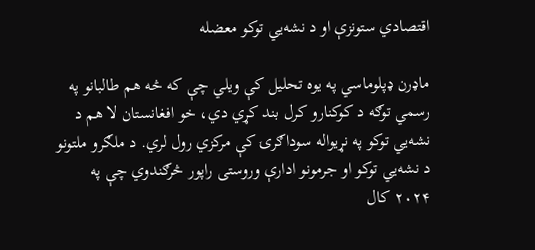اقتصادي ستونزې او د نشه‌يي توکو معضله

ماډرن ډپلوماسي په یوه تحلیل کې ویلي چې که څه هم طالبانو په رسمي توګه د کوکنارو کرل بند کړي دي، خو افغانستان لا هم د نشه‌يي توکو په نړیواله سوداګرۍ کې مرکزي رول لري. د ملګرو ملتونو د نشه‌يي توکو او جرمونو ادارې وروستی راپور څرګندوي چې په ۲۰۲۴ کال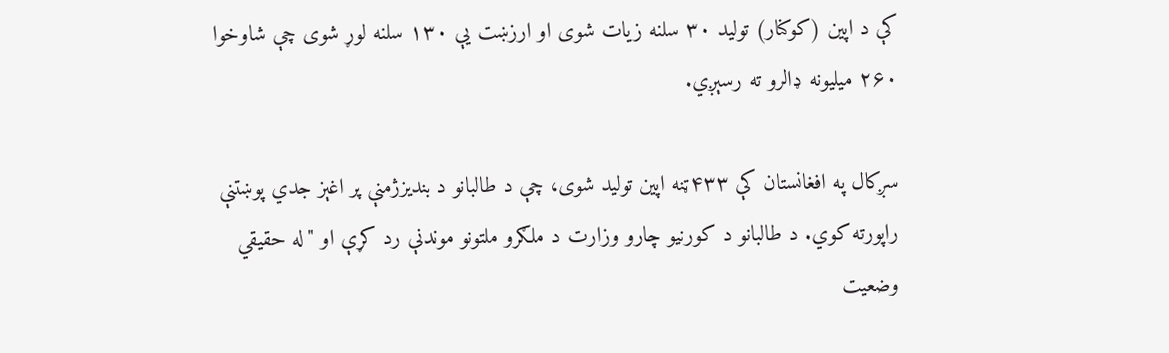کې د اپین (کوکنار) تولید ۳۰ سلنه زیات شوی او ارزښت یې ۱۳۰ سلنه لوړ شوی چې شاوخوا ۲۶۰ میلیونه ډالرو ته رسېږي.

سږکال په افغانستان کې ۴۳۳ټنه اپین تولید شوی، چې د طالبانو د بندیزژمنې پر اغېز جدي پوښتنې راپورته کوي. د طالبانو د کورنیو چارو وزارت د ملګرو ملتونو موندنې رد کړې او "له حقیقي وضعیت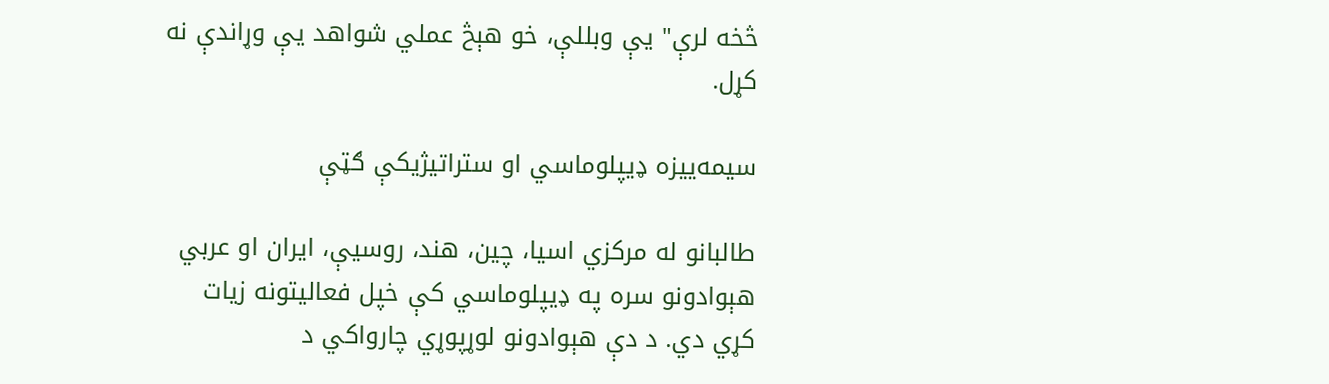څخه لرې" یې وبللې، خو هېڅ عملي شواهد یې وړاندې نه کړل.

سیمه‌ییزه ډیپلوماسي او ستراتیژیکې ګټې

طالبانو له مرکزي اسیا، چین، هند، روسیې، ایران او عربي هېوادونو سره په ډیپلوماسي کې خپل فعالیتونه زیات کړي دي. د دې هېوادونو لوړپوړي چارواکي د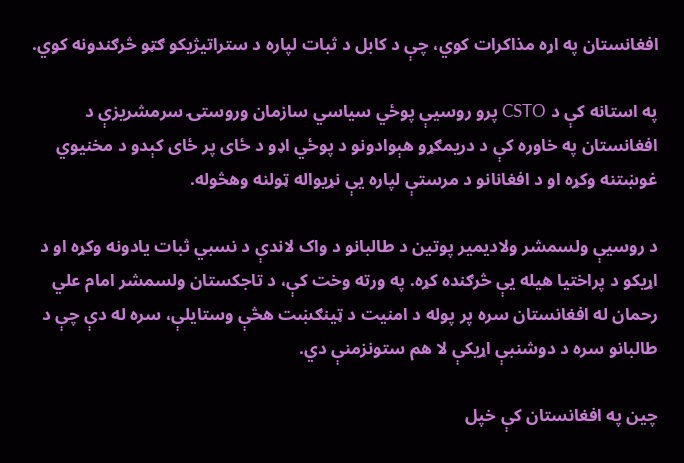افغانستان په اړه مذاکرات کوي، چې د کابل د ثبات لپاره د ستراتیژیکو ګټو څرګندونه کوي.

په استانه کې د CSTO پرو روسیې پوځي سیاسي سازمان وروستۍ سرمشریزې د افغانستان په خاوره کې د دریمګړو هېوادونو د پوځي اډو د ځای پر ځای کېدو د مخنیوي غوښتنه وکړه او د افغانانو د مرستې لپاره یې نړیواله ټولنه وهڅوله.

د روسیې ولسمشر ولادیمیر پوتین د طالبانو د واک لاندې د نسبي ثبات یادونه وکړه او د اړیکو د پراختیا هیله یې څرګنده کړه. په ورته وخت کې، د تاجکستان ولسمشر امام علي رحمان له افغانستان سره پر پوله د امنیت د ټینګښت هڅې وستایلې، سره له دې چې د طالبانو سره د دوشنبې اړیکې لا هم ستونزمنې دي.

چین په افغانستان کې خپل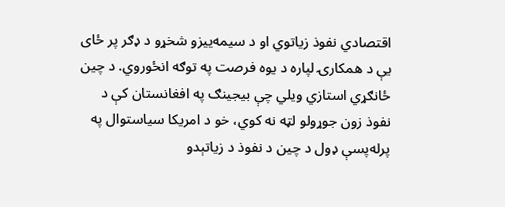اقتصادي نفوذ زیاتوي او د سیمه‌ییزو شخړو د ډګر پر ځای یې د همکارۍ لپاره د یوه فرصت په توګه انځوروي. د چین ځانګړي استازي ویلي چې بیجینګ په افغانستان کې د نفوذ زون جوړولو لټه نه کوي، خو د امریکا سیاستوال په پرله‌پسې ډول د چین د نفوذ د زیاتېدو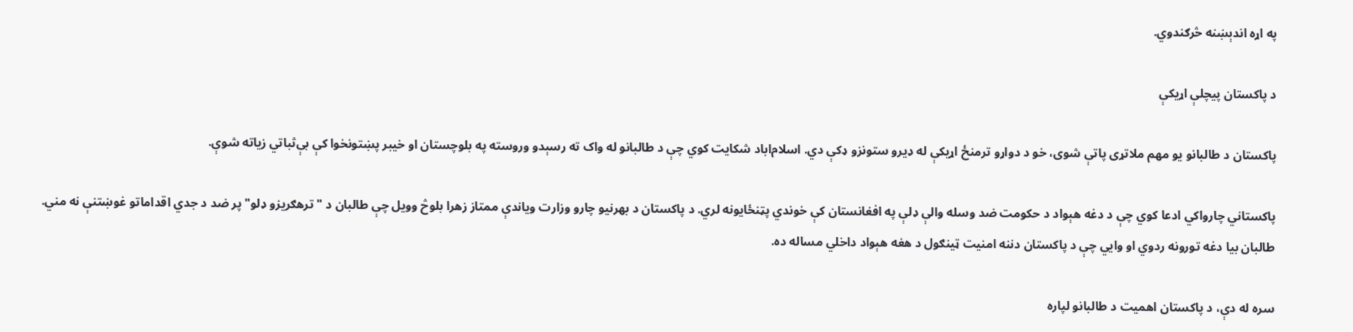په اړه اندېښنه څرګندوي.

د پاکستان پیچلې اړیکې

پاکستان د طالبانو یو مهم ملاتړی پاتې شوی، خو د دواړو ترمنځ اړیکې له ډیرو ستونزو ډکې دي. اسلام‌اباد شکایت کوي چې د طالبانو له واک ته رسېدو وروسته په بلوچستان او خیبر پښتونخوا کې بې‌ثباتي زیاته شوې.

پاکستاني چارواکي ادعا کوي چې د دغه هېواد د حکومت ضد وسله والې ډلې په افغانستان کې خوندي پټنځایونه لري. د پاکستان د بهرنیو چارو وزارت ویاندې ممتاز زهرا بلوڅ وویل چې طالبان د "ترهګریزو ډلو" پر ضد د جدي اقداماتو غوښتنې نه مني. طالبان بیا دغه تورونه ردوي او وایي چې د پاکستان دننه امنیت ټینګول د هغه هېواد داخلي مساله ده.

سره له دې، د پاکستان اهمیت د طالبانو لپاره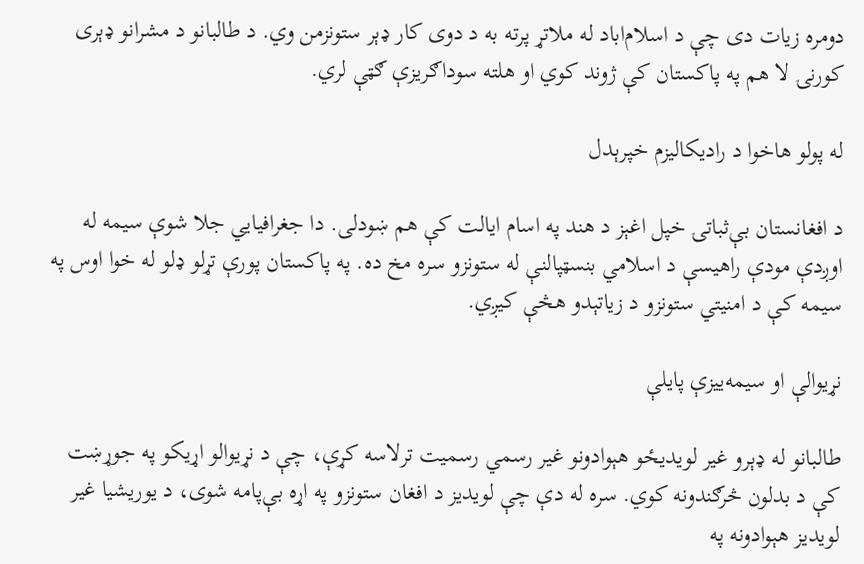دومره زیات دی چې د اسلام‌اباد له ملاتړ پرته به د دوی کار ډېر ستونزمن وي. د طالبانو د مشرانو ډېری کورنۍ لا هم په پاکستان کې ژوند کوي او هلته سوداګریزې ګټې لري.

له پولو هاخوا د رادیکالیزم خپرېدل

د افغانستان بې‌ثباتۍ خپل اغېز د هند په اسام ایالت کې هم ښودلی. دا جغرافیا‌يي جلا شوې سیمه له اوږدې مودې راهیسې د اسلامي بنسټپالنې له ستونزو سره مخ ده. په پاکستان پورې تړلو ډلو له خوا اوس په سیمه کې د امنیتي ستونزو د زیاتېدو هڅې کیږي.

نړیوالې او سیمه‌ییزې پایلې

طالبانو له ډېرو غیر لویدیځو هېوادونو غیر رسمي رسمیت ترلاسه کړې، چې د نړیوالو اړیکو په جوړښت کې د بدلون څرګندونه کوي. سره له دې چې لویدیز د افغان ستونزو په اړه بې‌پامه شوی، د یوریشیا غیر لویدیز هېوادونه په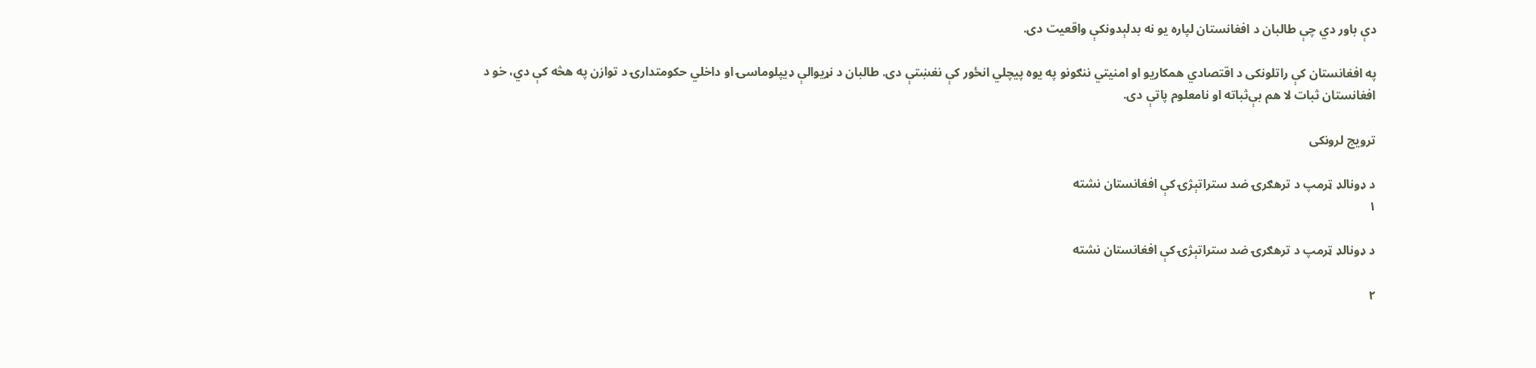دې باور دي چې طالبان د افغانستان لپاره یو نه بدلېدونکې واقعیت دی.

په افغانستان کې راتلونکی د اقتصادي همکاریو او امنیتي ننګونو په یوه پیچلي انځور کې نغښتې دی. طالبان د نړیوالې ډیپلوماسۍ او داخلي حکومتدارۍ د توازن په هڅه کې دي، خو د افغانستان ثبات لا هم بې‌ثباته او نامعلوم پاتې دی.

ترویج لرونکی

د ډونالډ ټرمپ د ترهګرۍ ضد ستراتېژۍ کې افغانستان نشته
۱

د ډونالډ ټرمپ د ترهګرۍ ضد ستراتېژۍ کې افغانستان نشته

۲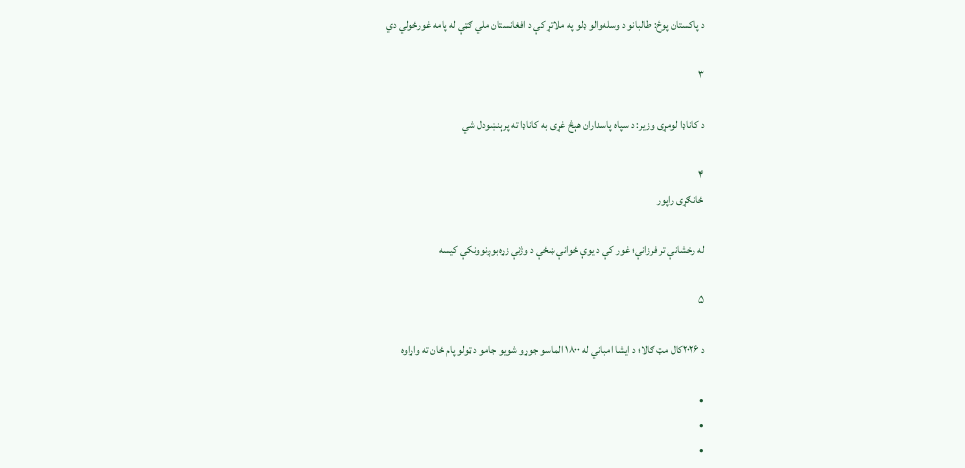د پاکستان پوځ: طالبانو د وسله‌والو ډلو په ملاتړ کې د افغانستان ملي ګټې له پامه غورځولي دي

۳

د کاناډا لومړی وزیر: د سپاه پاسداران هېڅ غړی به کاناډا ته پرېنښودل شي

۴
ځانګړی راپور

له رخشانې تر فرزانې؛ غور کې د یوې ځوانې ښځې د وژنې زړه‌بوږنوونکې کیسه

۵

د ۲۰۲۶کال مټ ګالا؛ د ایشا امباني له ۱۸۰۰ الماسو جوړو شويو جامو د ټولو پام ځان ته واړاوه

•
•
•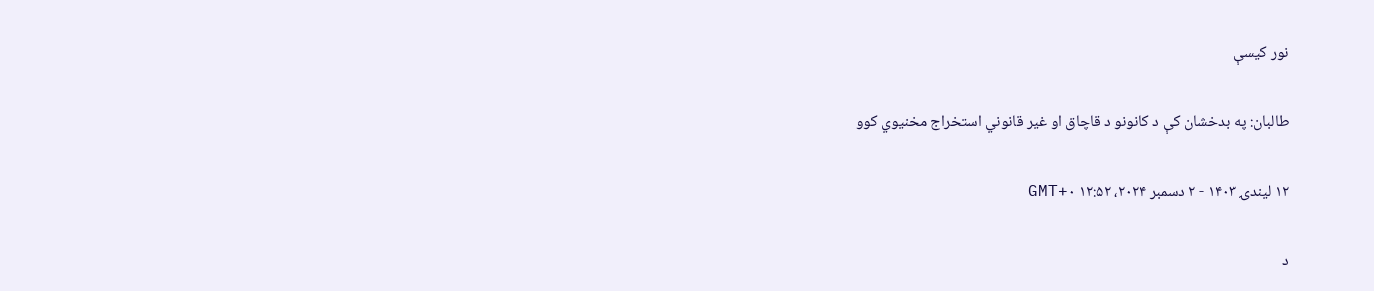نور کیسې

طالبان: په بدخشان کې د کانونو د قاچاق او غیر قانوني استخراج مخنیوي کوو

۱۲ لیندۍ ۱۴۰۳ - ۲ دسمبر ۲۰۲۴، ۱۲:۵۲ GMT+۰

د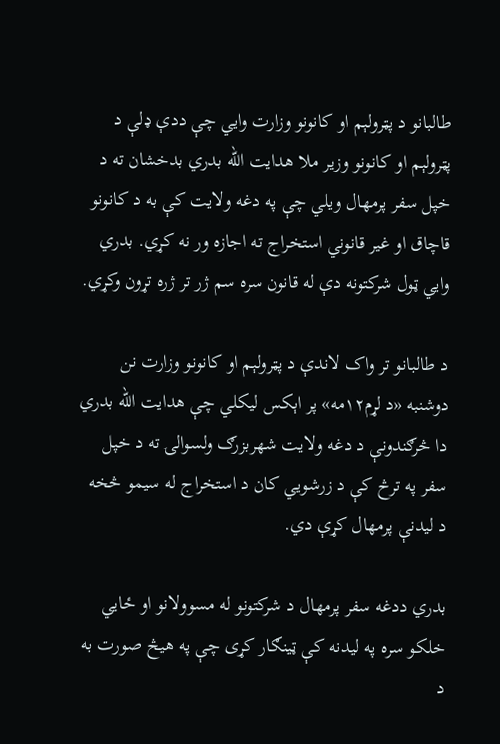طالبانو د پټرولېم او کانونو وزارت وايي چې ددې ډلې د پټرولېم او کانونو وزیر ملا هدایت الله بدري بدخشان ته د خپل سفر پرمهال ویلي چې په دغه ولایت کې به د کانونو قاچاق او غیر قانوني استخراج ته اجازه ور نه کړي. بدري وايي ټول شرکتونه دې له قانون سره سم ژر تر ژره تړون وکړي.

د طالبانو تر واک لاندې د پټرولېم او کانونو وزارت نن دوشنبه «د لړم۱۲مه» پر اېکس لیکلي چې هدایت الله بدري دا څرګندونې د دغه ولایت شهربزرګ ولسوالۍ ته د خپل سفر په ترڅ کې د زرشويي کان د استخراج له سیمو څخه د لیدنې پرمهال کړې دي.

بدري ددغه سفر پرمهال د شرکتونو له مسوولانو او ځايي خلکو سره په لیدنه کې ټینګار کړی چې په هیڅ صورت به د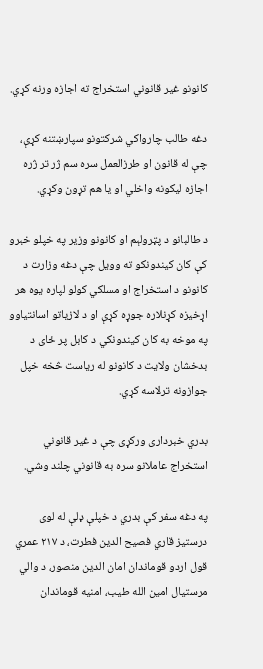کانونو غیر قانوني استخراج ته اجازه ورنه کړي.

دغه طالب چارواکي شرکتونو سپارښتنه کړې، چې له قانون او طرزالعمل سره سم ژر تر ژره اجازه لیکونه واخلي او یا هم تړون وکړي.

د طالبانو د پټرولېم او کانونو وزیر په خپلو خبرو کې کان کیندونکو ته وویل چې دغه وزارت د کانونو د استخراج او مسلکي کولو لپاره یوه هر اړخیزه کړنلاره جوړه کړې او د لازیاتو اسانتیاوو په موخه به کان کیندونکي د کابل پر ځای د بدخشان ولایت د کانونو له ریاست څخه خپل جوازونه ترلاسه کړي.

بدري خبرداری ورکړی چې د غير قانوني استخراج عاملانو سره به قانوني چلند وشي.

په دغه سفر کې بدري د خپلې ډلې له لوی درستیز قاري فصیح الدین فطرت، د ۲۱۷ عمري قول اردو قوماندان امان الدین منصور، د والي مرستیال امین الله طیب، امنیه قوماندان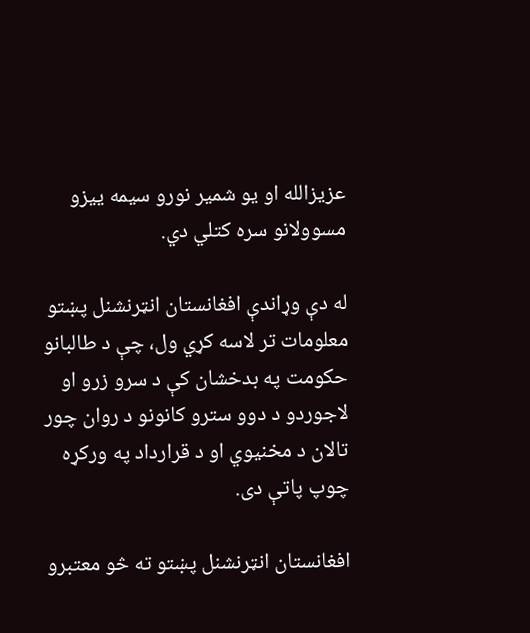عزیزالله او یو شمیر نورو سیمه ییزو مسوولانو سره کتلي دي.

له دې وړاندې افغانستان انټرنشنل پښتو معلومات تر لاسه کړي ول، چې د طالبانو حکومت په بدخشان کې د سرو زرو او لاجوردو د دوو سترو کانونو د روان چور تالان د مخنیوي او د قرارداد په ورکړه چوپ پاتې دی.

افغانستان انټرنشنل پښتو ته څو معتبرو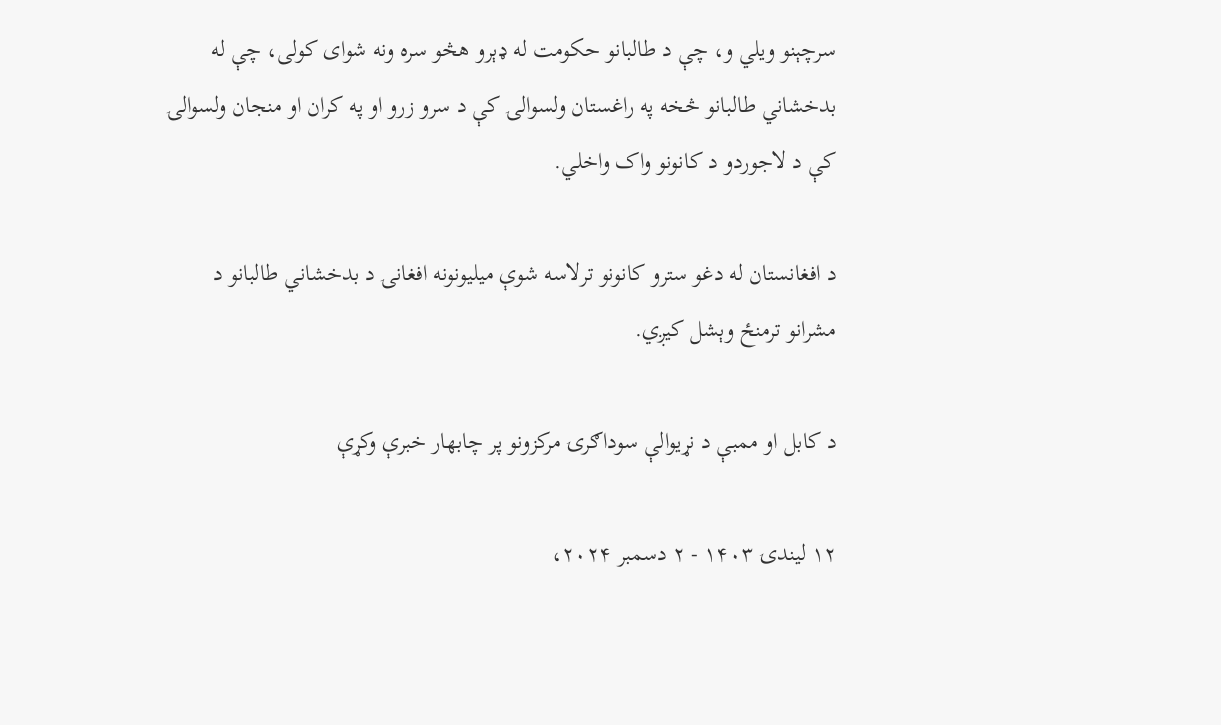سرچېنو ویلي و، چې د طالبانو حکومت له ډېرو هڅو سره ونه شوای کولی، چې له بدخشاني طالبانو څخه په راغستان ولسوالۍ کې د سرو زرو او په کران او منجان ولسوالۍ کې د لاجوردو د کانونو واک واخلي.

د افغانستان له دغو سترو کانونو ترلاسه شوې میلیونونه افغانۍ د بدخشاني طالبانو د مشرانو ترمنځ وېشل کیږي.

د کابل او ممبې د نړیوالې سوداګرۍ مرکزونو پر چابهار خبرې وکړې

۱۲ لیندۍ ۱۴۰۳ - ۲ دسمبر ۲۰۲۴،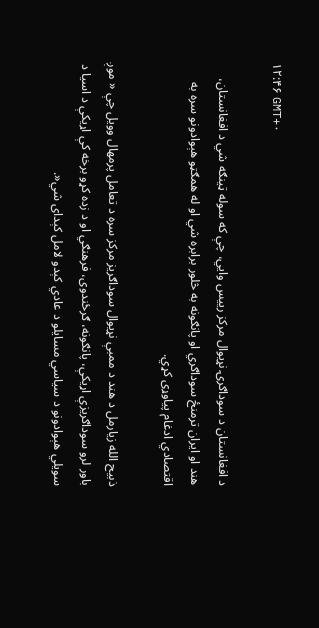۱۲:۴۶ GMT+۰

د افغانستان د سوداګرۍ نړیوال مرکز رییس وايي، چې که سوله ټینګه شي د افغانستان، هند او ایران ترمنځ سوداګري او پانګونه به څلور برابره شي او له همګټو هېوادونو سره به اقتصادي ادغام پیاوړی کړي.

ذبیح الله زیارمل د هند د ممبې نړیوال سوداګریز مرکز سره د تعامل پرمهال وویل چې « موږ باور لرو سوداګریزې اړیکې، پانګونه، ګرځندوی، فرهنګي او د زده کړو برخه کې اړیکې د اسیا د سویلي هېوادونو د سیاسي مسایلو د عادي کېدو لامل کېدای شي«.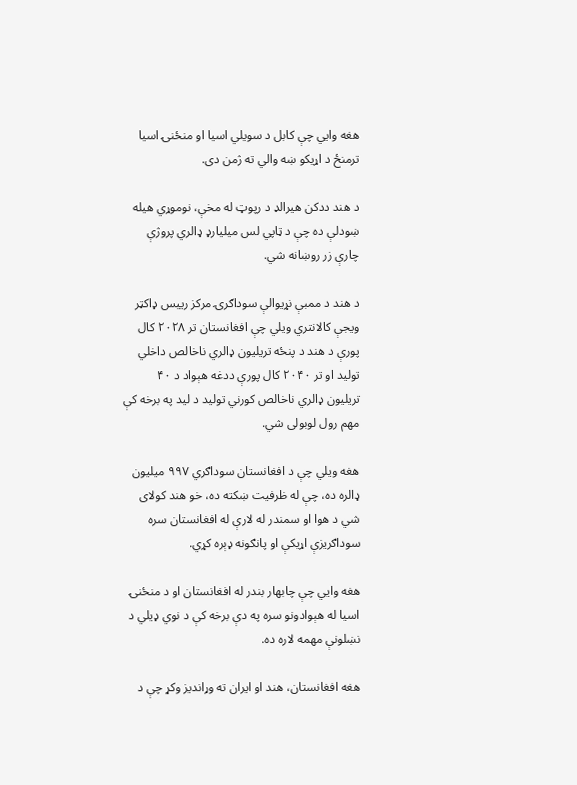هغه وايي چې کابل د سویلي اسیا او منځنۍ اسیا ترمنځ د اړیکو ښه والي ته ژمن دی.

د هند ددکن هیرالډ د رپوټ له مخې، نوموړي هیله ښودلې ده چې د ټاپي لس میلیارډ ډالري پروژې چارې زر روښانه شي.

د هند د ممبې نړیوالې سوداګرۍ مرکز رییس ډاکټر ویجې کالانتري ویلي چې افغانستان تر ۲۰۲۸ کال پورې د هند د پنځه تریلیون ډالري ناخالص داخلي تولید او تر ۲۰۴۰ کال پورې ددغه هېواد د ۴۰ تریلیون ډالري ناخالص کورني تولید د لید په برخه کې مهم رول لوبولی شي.

هغه ویلي چې د افغانستان سوداګري ۹۹۷ میلیون ډالره ده، چې له ظرفیت ښکته ده، خو هند کولای شي د هوا او سمندر له لارې له افغانستان سره سوداګریزې اړیکې او پانګونه ډېره کړي.

هغه وايي چې چابهار بندر له افغانستان او د منځنۍ اسیا له هېوادونو سره په دې برخه کې د نوي ډیلي د نښلونې مهمه لاره ده.

هغه افغانستان، هند او ایران ته وړاندیز وکړ چې د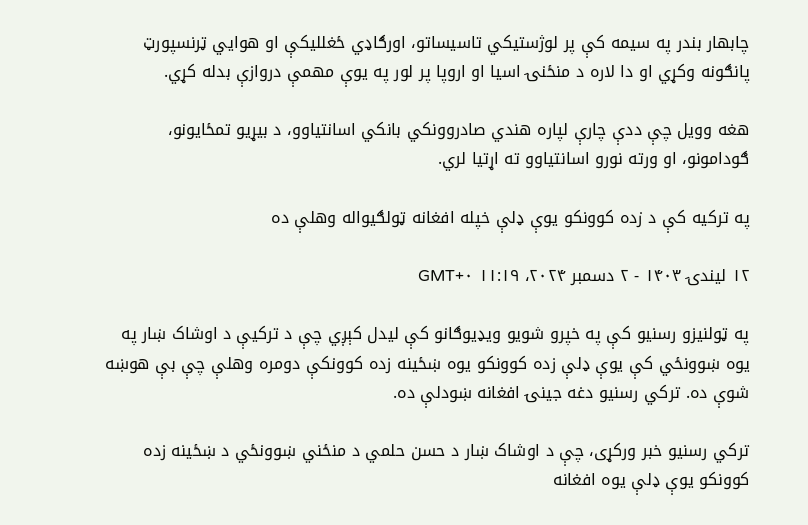چابهار بندر په سیمه کې پر لوژستیکي تاسیساتو، اورګاډي ځغللیکې او هوايي ټرنسپورټ پانګونه وکړي او دا لاره د منځنۍ اسیا او اروپا پر لور په یوې مهمې دروازې بدله کړي.

هغه وویل چې ددې چارې لپاره هندي صادروونکي بانکي اسانتیاوو، د بیړیو تمځایونو، ګودامونو، او ورته نورو اسانتیاوو ته اړتیا لري.

په ترکیه کې د زده کوونکو یوې ډلې خپله افغانه ټولګیواله وهلې ده

۱۲ لیندۍ ۱۴۰۳ - ۲ دسمبر ۲۰۲۴، ۱۱:۱۹ GMT+۰

په ټولنیزو رسنیو کې په خپرو شویو ویډیوګانو کې لیدل کېږي چې د ترکیې د اوشاک ښار په یوه ښوونځي کې یوې ډلې زده کوونکو یوه ښځینه زده کوونکې دومره وهلې چې بې هوښه شوې ده. ترکي رسنیو دغه جینۍ افغانه ښودلې ده.

ترکي رسنیو خبر ورکړی، چې د اوشاک ښار د حسن حلمي د منځني ښوونځي د ښځینه زده کوونکو یوې ډلې یوه افغانه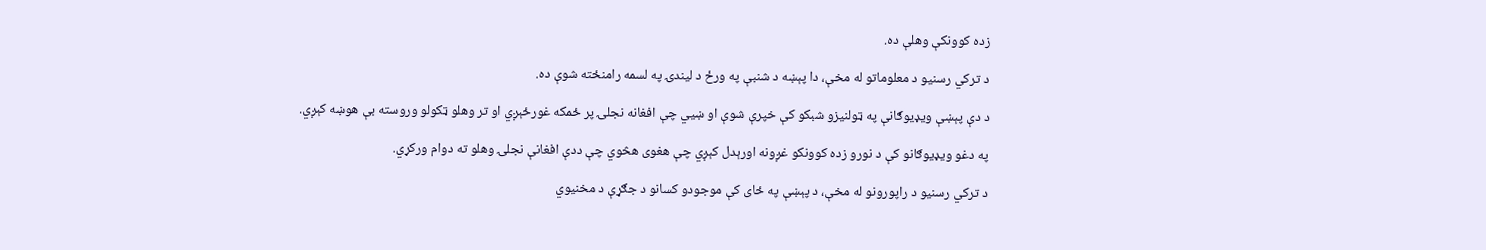زده کوونکې وهلې ده.

د ترکي رسنیو د معلوماتو له مخې، دا پېښه د شنبې په ورځ د لیندۍ په لسمه رامنځته شوې ده.

د دې پېښې ویډیوګانې په ټولنیزو شبکو کې خپرې شوې او ښيي چې افغانه نجلۍ پر ځمکه غورځېږي او تر وهلو ټکولو وروسته بې هوښه کېږي.

په دغو ویډیوګانو کې د نورو زده کوونکو غږونه اورېدل کېږي چې هغوی هڅوي چې ددې افغانې نجلۍ وهلو ته دوام ورکړي.

د ترکي رسنیو د راپورونو له مخې، د پېښې په ځای کې موجودو کسانو د جګړې د مخنیوي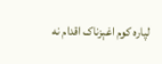لپاره کوم اغېزناک اقدام نه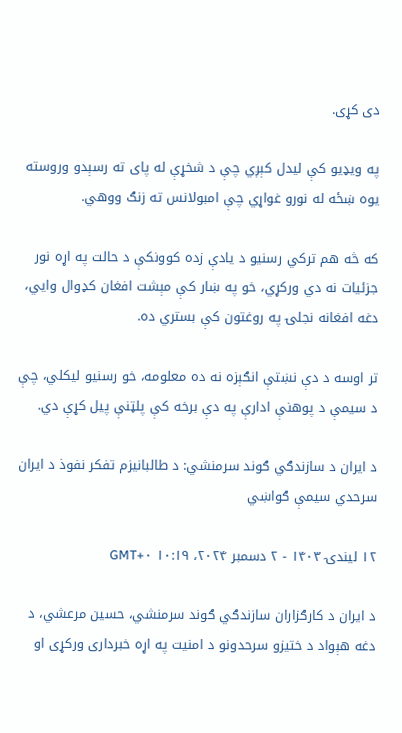دی کړی.

په ویډیو کې لیدل کېږي چې د شخړې له پای ته رسېدو وروسته یوه ښځه له نورو غواړي چې امبولانس ته زنګ ووهي.

که څه هم ترکي رسنيو د يادې زده کوونکې د حالت په اړه نور جزئيات نه دي ورکړي، خو په ښار کې مېشت افغان کډوال وايي، دغه افغانه نجلۍ په روغتون کې بستري ده.

تر اوسه د دې نښتې انګېزه نه ده معلومه، خو رسنیو لیکلي، چې د سیمې د پوهنې ادارې په دې برخه کې پلټنې پیل کړې دي.

د ایران د سازندګي ګوند سرمنشي: د طالبانیزم تفکر نفوذ د ایران سرحدي سیمې ګواښي

۱۲ لیندۍ ۱۴۰۳ - ۲ دسمبر ۲۰۲۴، ۱۰:۱۹ GMT+۰

د ایران د کارګزاران سازندګي ګوند سرمنشي، حسین مرعشي، د دغه هېواد د ختیزو سرحدونو د امنیت په اړه خبرداری ورکړی او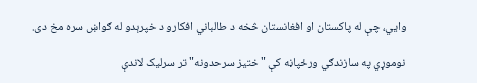وایي، چې له پاکستان او افغانستان څخه د طالباني افکارو د خپرېدو له ګواښ سره مخ دی.

نوموړي په سازندګي ورځپاڼه کې "ختیز سرحدونه" تر سرلیک لاندې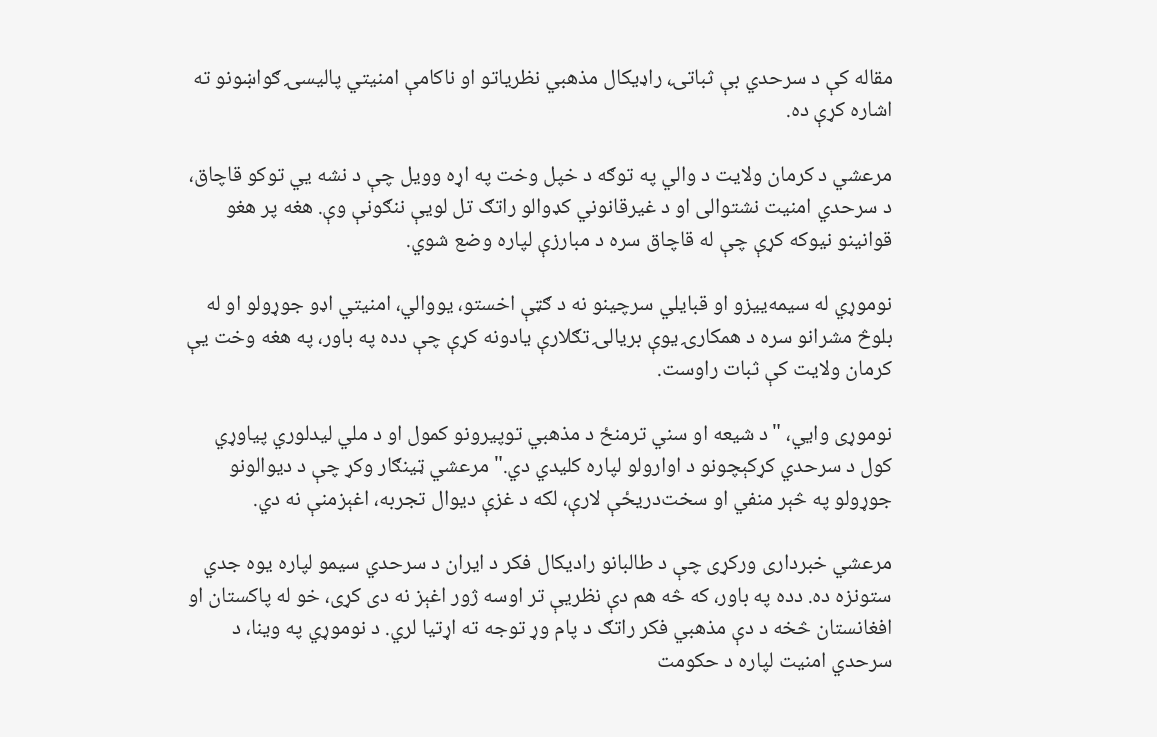مقاله کې د سرحدي بې ثباتۍ، راډیکال مذهبي نظریاتو او ناکامې امنیتي پالیسۍ ګواښونو ته اشاره کړې ده.

مرعشي د کرمان ولایت د والي په توګه د خپل وخت په اړه وویل چې د نشه يي توکو قاچاق، د سرحدي امنیت نشتوالی او د غیرقانوني کډوالو راتګ تل لویې ننګونې وې. هغه پر هغو قوانینو نیوکه کړې چې له قاچاق سره د مبارزې لپاره وضع شوي.

نوموړي له سیمه‌ییزو او قبایلي سرچینو نه د ګټې اخستو، یووالي، امنیتي اډو جوړولو او له بلوڅ مشرانو سره د همکارۍ یوې بریالۍ تګلارې یادونه کړې چې دده په باور، په هغه وخت یې کرمان ولایت کې ثبات راوست.

نوموړی وايي، "د شیعه او سني ترمنځ د مذهبي توپیرونو کمول او د ملي لیدلوري پیاوړي کول د سرحدي کړکېچونو د اوارولو لپاره کلیدي دي." مرعشي ټینګار وکړ چې د دیوالونو جوړولو په څېر منفي او سخت‌دریځې لارې، لکه د غزې دیوال تجربه، اغېزمنې نه دي.

مرعشي خبرداری ورکړی چې د طالبانو رادیکال فکر د ایران د سرحدي سیمو لپاره یوه جدي ستونزه ده. دده په باور، که څه هم دې نظریې تر اوسه ژور اغېز نه دی کړی، خو له پاکستان او افغانستان څخه د دې مذهبي فکر راتګ د پام وړ توجه ته اړتیا لري. د نوموړي په وینا، د سرحدي امنیت لپاره د حکومت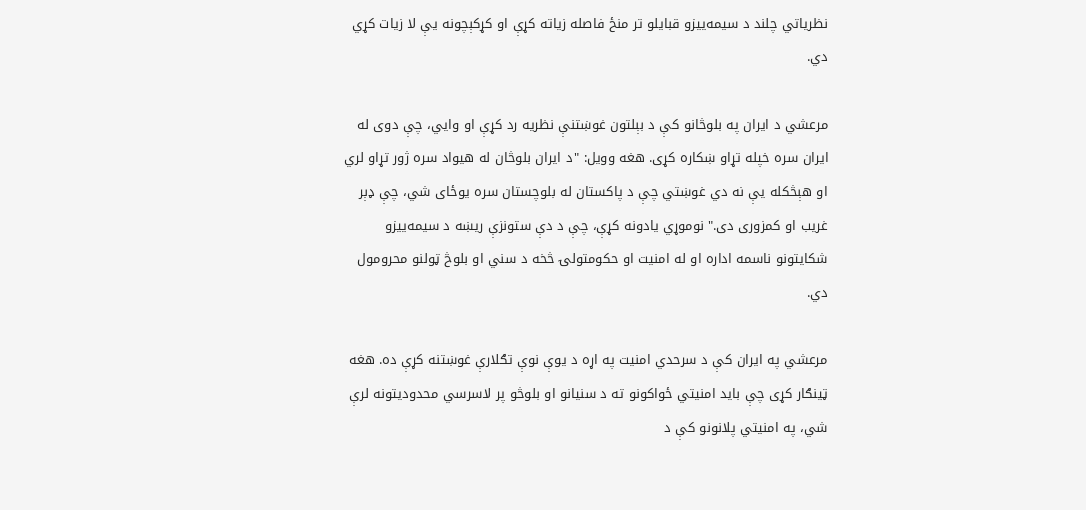نظریاتي چلند د سیمه‌ییزو قبایلو تر منځ فاصله زیاته کړې او کړکېچونه یې لا زیات کړي دي.

مرعشي د ایران په بلوڅانو کې د بېلتون غوښتنې نظریه رد کړې او وايي، چې دوی له ایران سره خپله تړاو ښکاره کړی. هغه وویل: "د ایران بلوڅان له هیواد سره ژور تړاو لري او هېڅکله یې نه دي غوښتي چې د پاکستان له بلوچستان سره یوځای شي، چې ډېر غریب او کمزوری دی." نوموړي یادونه کړې، چې د دې ستونزې ریښه د سیمه‌ییزو شکایتونو ناسمه اداره او له امنیت او حکومتولۍ څخه د سني او بلوڅ ټولنو محرومول دي.

مرعشي په ایران کې د سرحدي امنیت په اړه د یوې نوې تګلارې غوښتنه کړې ده. هغه ټینګار کړی چې باید امنیتي ځواکونو ته د سنيانو او بلوڅو پر لاسرسي محدودیتونه لرې شي، په امنیتي پلانونو کې د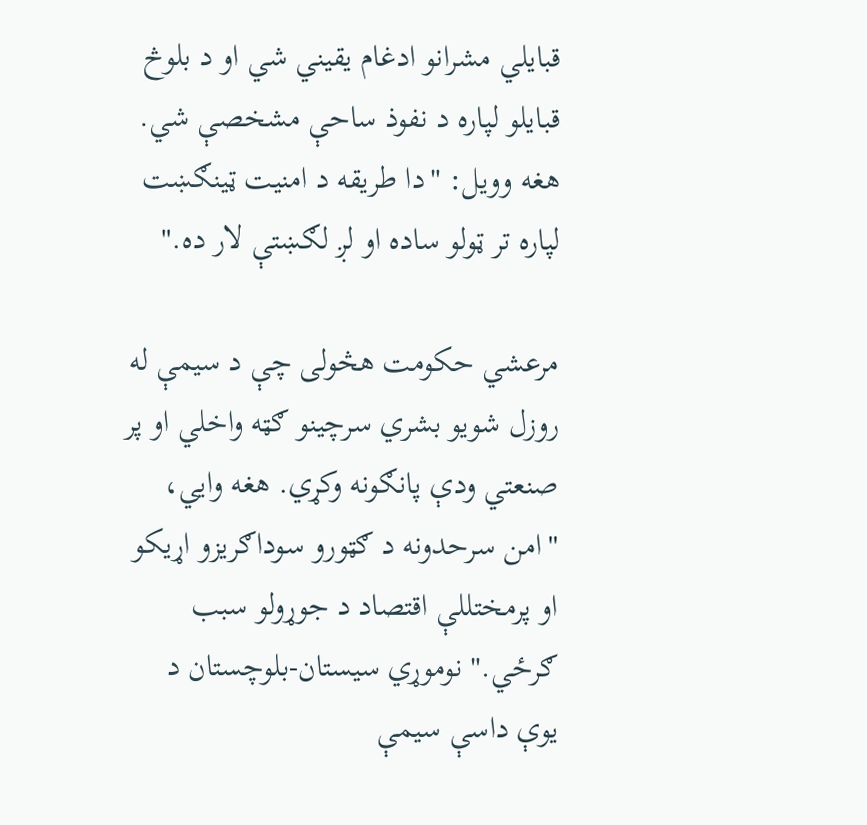قبایلي مشرانو ادغام یقیني شي او د بلوڅ قبایلو لپاره د نفوذ ساحې مشخصې شي. هغه وویل: "دا طریقه د امنیت ټینګښت لپاره تر ټولو ساده او لږ لګښتې لار ده."

مرعشي حکومت هڅولی چې د سیمې له روزل شويو بشري سرچینو ګټه واخلي او پر صنعتي ودې پانګونه وکړي. هغه وايي، "امن سرحدونه د ګټورو سوداګریزو اړیکو او پرمختللې اقتصاد د جوړولو سبب ګرځي." نوموړي سیستان-بلوچستان د یوې داسې سیمې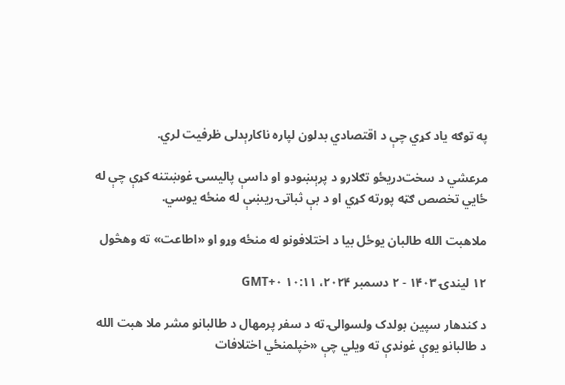په توګه یاد کړي چې د اقتصادي بدلون لپاره ناکارېدلی ظرفیت لري.

مرعشي د سخت‌دریځو تګلارو د پرېښودو او داسې پالیسۍ غوښتنه کړې چې له ځایي تخصص ګټه پورته کړي او د بې ثباتۍ ریښې له منځه یوسي.

ملاهبت الله طالبان یوځل بیا د اختلافونو له منځه وړو او «اطاعت» ته وهڅول

۱۲ لیندۍ ۱۴۰۳ - ۲ دسمبر ۲۰۲۴، ۱۰:۱۱ GMT+۰

د کندهار سپین بولدک ولسوالۍ ته د سفر پرمهال د طالبانو مشر ملا هبت الله د طالبانو یوې غونډې ته ویلي چې «خپلمنځي اختلافات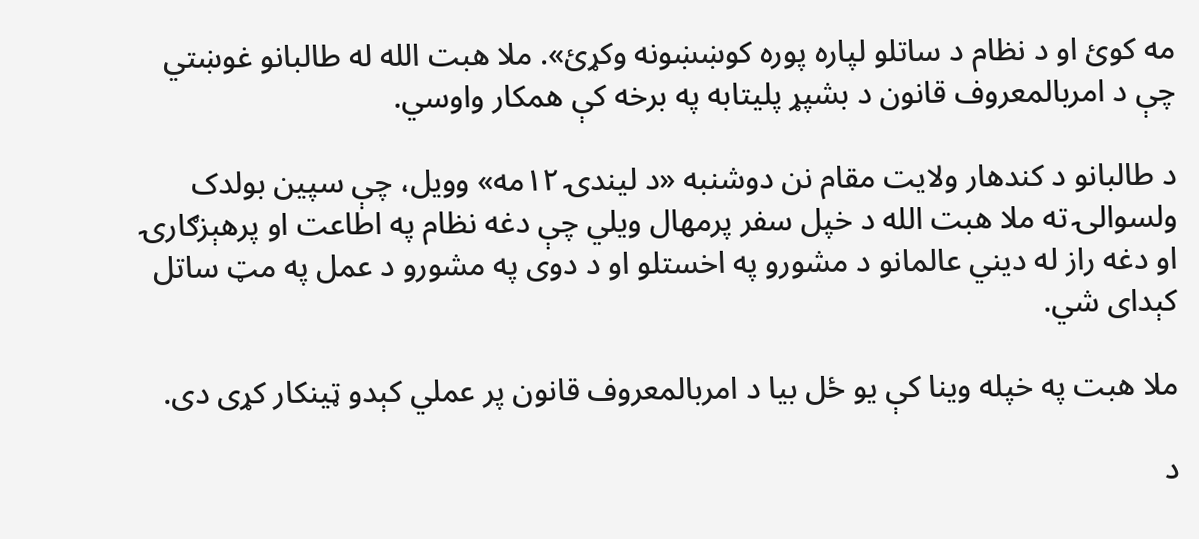مه کوئ او د نظام د ساتلو لپاره پوره کوښښونه وکړئ». ملا هبت الله له طالبانو غوښتي چې د امربالمعروف قانون د بشپړ پلیتابه په برخه کې همکار واوسي.

د طالبانو د کندهار ولایت مقام نن دوشنبه «د لیندۍ ۱۲مه» وویل، چې سپین بولدک ولسوالۍ ته ملا هبت الله د خپل سفر پرمهال ویلي چې دغه نظام په اطاعت او پرهېزګارۍ او دغه راز له دیني عالمانو د مشورو په اخستلو او د دوی په مشورو د عمل په مټ ساتل کېدای شي.

ملا هبت په خپله وینا کې یو ځل بیا د امربالمعروف قانون پر عملي کېدو ټینکار کړی دی.

د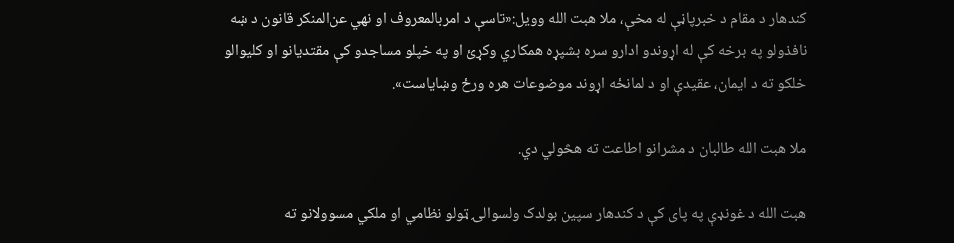کندهار د مقام د خبرپاڼې له مخې، ملا هبت الله وویل:«تاسې د امربالمعروف او نهي عن‌المنکر قانون د ښه نافذولو په برخه کې له اړوندو ادارو سره بشپړه همکاري وکړئ او په خپلو مساجدو کې مقتدیانو او کلیوالو خلکو ته د ایمان، عقیدې او د لمانځه اړوند موضوعات هره ورځ وښایاست».

ملا هبت الله طالبان د مشرانو اطاعت ته هڅولي دي.

هبت الله د غونډې په پای کې د کندهار سپین بولدک ولسوالۍ ټولو نظامي او ملکي مسوولانو ته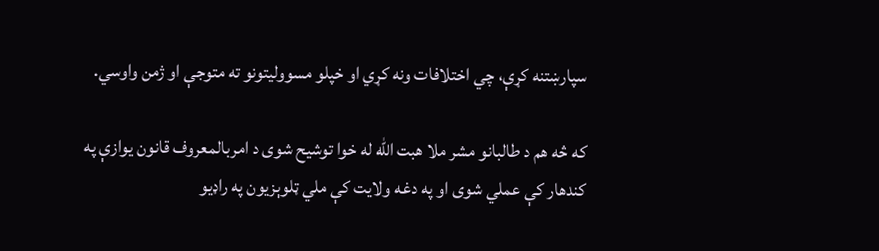سپارښتنه کړې، چي اختلافات ونه کړي او خپلو مسوولیتونو ته متوجې او ژمن واوسي.

که څه هم د طالبانو مشر ملا هبت الله له خوا توشیح شوی د امربالمعروف قانون یوازې په کندهار کې عملي شوی او په دغه ولایت کې ملي ټلوېزیون په راډیو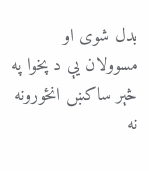بدل شوی او مسوولان یې د پخوا په څېر ساکښ انځورونه نه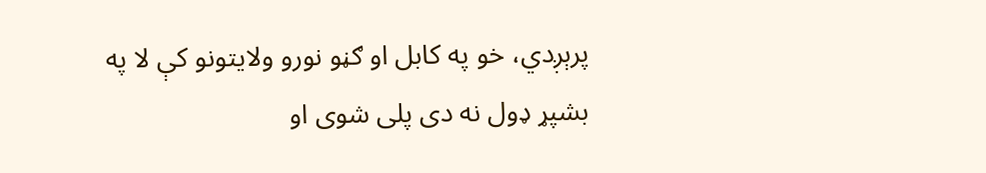پرېږدي، خو په کابل او ګڼو نورو ولایتونو کې لا په بشپړ ډول نه دی پلی شوی او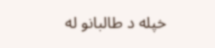خپله د طالبانو له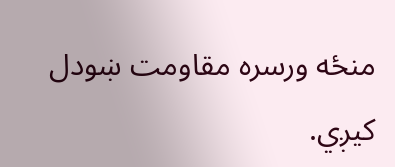منځه ورسره مقاومت ښودل کیږي.